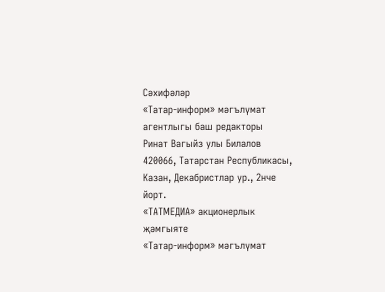Сәхифәләр
«Татар-информ» мәгълүмат агентлыгы баш редакторы
Ринат Вагыйз улы Билалов
420066, Татарстан Республикасы, Казан, Декабристлар ур., 2нче йорт.
«ТАТМЕДИА» акционерлык җәмгыяте
«Татар-информ» мәгълүмат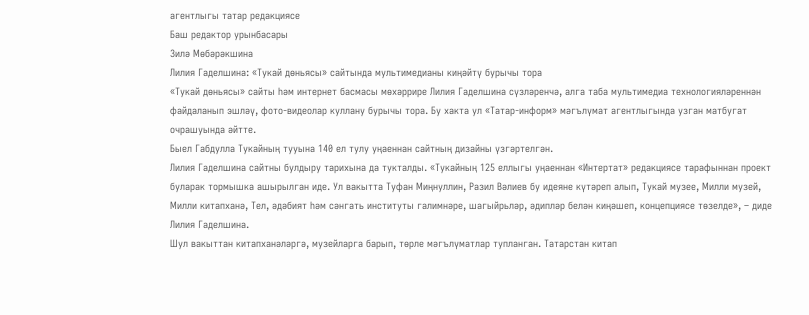агентлыгы татар редакциясе
Баш редактор урынбасары
Зилә Мөбәрәкшина
Лилия Гаделшина: «Тукай дөньясы» сайтында мультимедианы киңәйтү бурычы тора
«Тукай дөньясы» сайты һәм интернет басмасы мөхәррире Лилия Гаделшина сүзләренчә, алга таба мультимедиа технологияләреннән файдаланып эшләү, фото-видеолар куллану бурычы тора. Бу хакта ул «Татар-информ» мәгълүмат агентлыгында узган матбугат очрашуында әйтте.
Быел Габдулла Тукайның тууына 140 ел тулу уңаеннан сайтның дизайны үзгәртелгән.
Лилия Гаделшина сайтны булдыру тарихына да тукталды. «Тукайның 125 еллыгы уңаеннан «Интертат» редакциясе тарафыннан проект буларак тормышка ашырылган иде. Ул вакытта Туфан Миңнуллин, Разил Вәлиев бу идеяне күтәреп алып, Тукай музее, Милли музей, Милли китапханә, Тел, әдәбият һәм сәнгать институты галимнәре, шагыйрьләр, әдипләр белән киңәшеп, концепциясе төзелде», – диде Лилия Гаделшина.
Шул вакыттан китапханәләргә, музейларга барып, төрле мәгълүматлар тупланган. Татарстан китап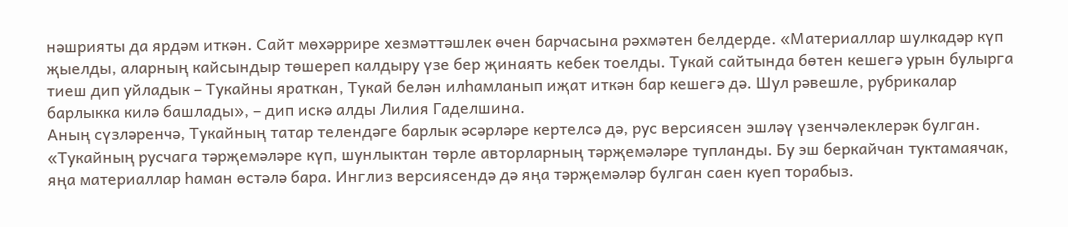нәшрияты да ярдәм иткән. Сайт мөхәррире хезмәттәшлек өчен барчасына рәхмәтен белдерде. «Материаллар шулкадәр күп җыелды, аларның кайсындыр төшереп калдыру үзе бер җинаять кебек тоелды. Тукай сайтында бөтен кешегә урын булырга тиеш дип уйладык – Тукайны яраткан, Тукай белән илһамланып иҗат иткән бар кешегә дә. Шул рәвешле, рубрикалар барлыкка килә башлады», – дип искә алды Лилия Гаделшина.
Аның сүзләренчә, Тукайның татар телендәге барлык әсәрләре кертелсә дә, рус версиясен эшләү үзенчәлеклерәк булган. «Тукайның русчага тәрҗемәләре күп, шунлыктан төрле авторларның тәрҗемәләре тупланды. Бу эш беркайчан туктамаячак, яңа материаллар һаман өстәлә бара. Инглиз версиясендә дә яңа тәрҗемәләр булган саен куеп торабыз.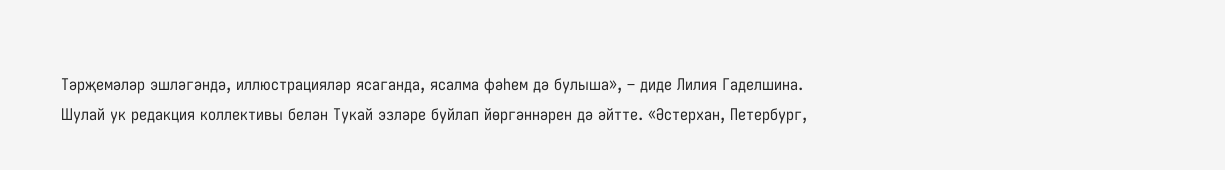Тәрҗемәләр эшләгәндә, иллюстрацияләр ясаганда, ясалма фәһем дә булыша», – диде Лилия Гаделшина.
Шулай ук редакция коллективы белән Тукай эзләре буйлап йөргәннәрен дә әйтте. «Әстерхан, Петербург,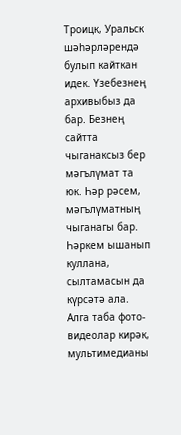Троицк, Уральск шәһәрләрендә булып кайткан идек. Үзебезнең архивыбыз да бар. Безнең сайтта чыганаксыз бер мәгълүмат та юк. Һәр рәсем, мәгълүматның чыганагы бар. Һәркем ышанып куллана, сылтамасын да күрсәтә ала. Алга таба фото-видеолар кирәк, мультимедианы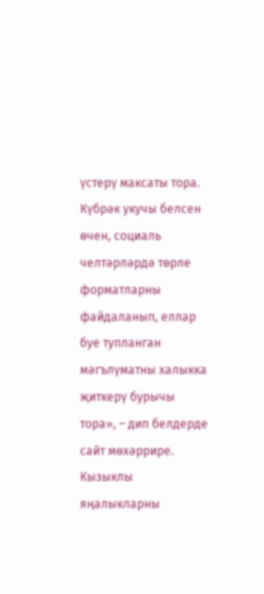үстерү максаты тора. Күбрәк укучы белсен өчен, социаль челтәрләрдә төрле форматларны файдаланып, еллар буе тупланган мәгълүматны халыкка җиткерү бурычы тора», – дип белдерде сайт мөхәррире.
Кызыклы яңалыкларны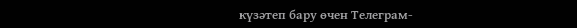күзәтеп бару өчен Телеграм-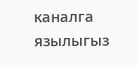каналга язылыгыз